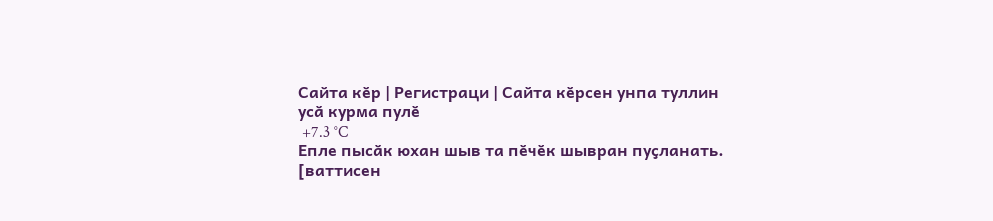Сайта кӗр | Регистраци | Сайта кӗрсен унпа туллин усӑ курма пулӗ
 +7.3 °C
Епле пысӑк юхан шыв та пӗчӗк шывран пуҫланать.
[ваттисен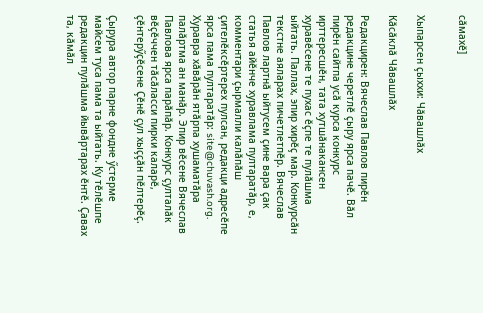сӑмахӗ]


Хыпарсен ҫыххи: Чӑвашлӑх

Кӑсӑклӑ Чӑвашлӑх

Редакцирен: Вячеслав Павлов пирӗн редакцине черетлӗ ҫыру ярса пачӗ. Вӑл пирӗн сайтпа усӑ курса конкурс ирттересшӗн, тата хутшӑнакансен хуравӗсене те пухас ӗҫпе те пулӑшма ыйтать. Паллах, эпир хирӗҫ мар. Конкурсӑн текстне аяларах пичетлетпӗр. Вячеслав Павлов лартнӑ ыйтусем ҫине вара ҫак статья айӗнче хуравлама пултаратӑр, е, комментари ҫырмалли калӑпӑш ҫителӗксӗртерех пулсан, редакци адресӗпе ярса пама пултаратӑр: site@chuvash.org. Хуравра хӑвӑрӑн ятӑрпа хушаматӑра палӑртма ан манӑр. Эпир вӗсене Вячеслав Павлова ярса парӑпӑр. Конкурс ҫулталӑк вӗҫӗччен тӑсӑласси пирки каларӗ, ҫӗнтерӳҫӗсене Ҫӗнӗ ҫул хыҫҫӑн пӗлтерӗҫ.

Ҫырура автор парне фондне ӳстерме майсем туса пама та ыйтать. Ку тӗлӗшпе редакцин пулӑшма йывӑртарах ӗнтӗ. Ҫавах та, кӑмӑл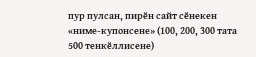пур пулсан, пирӗн сайт сӗнекен «ниме-купонсене» (100, 200, 300 тата 500 тенкӗллисене)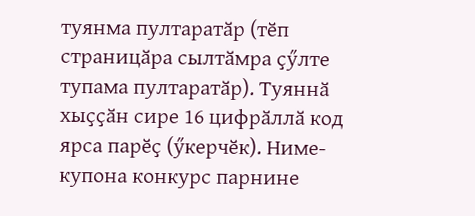туянма пултаратӑр (тӗп страницӑра сылтӑмра ҫӳлте тупама пултаратӑр). Туяннӑ хыҫҫӑн сире 16 цифрӑллӑ код ярса парӗҫ (ӳкерчӗк). Ниме-купона конкурс парнине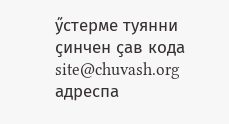ӳстерме туянни ҫинчен ҫав кода site@chuvash.org адреспа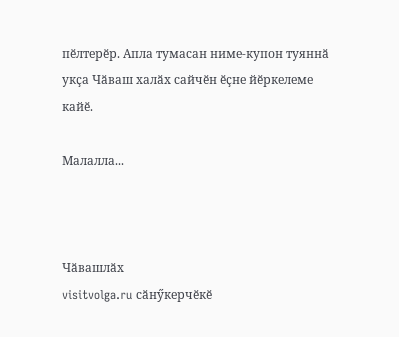пӗлтерӗр. Апла тумасан ниме-купон туяннӑ укҫа Чӑваш халӑх сайчӗн ӗҫне йӗркелеме кайӗ.

Малалла...



Чӑвашлӑх
visitvolga.ru сӑнӳкерчӗкӗ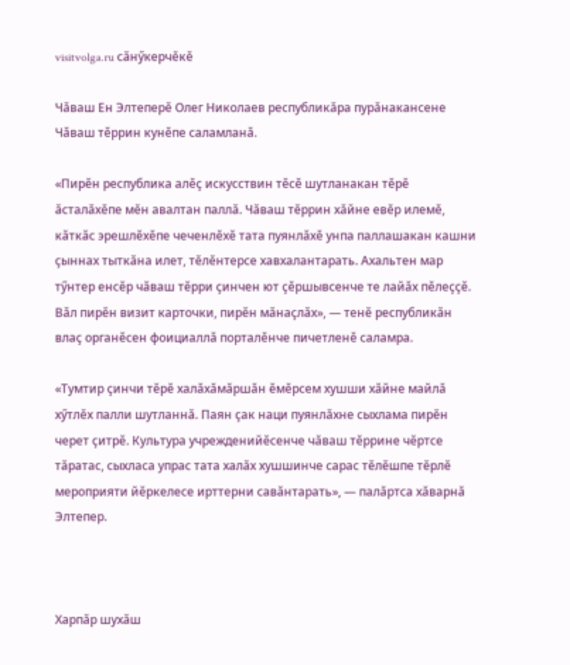visitvolga.ru сӑнӳкерчӗкӗ

Чӑваш Ен Элтеперӗ Олег Николаев республикӑра пурӑнакансене Чӑваш тӗррин кунӗпе саламланӑ.

«Пирӗн республика алӗҫ искусствин тӗсӗ шутланакан тӗрӗ ӑсталӑхӗпе мӗн авалтан паллӑ. Чӑваш тӗррин хӑйне евӗр илемӗ, кӑткӑс эрешлӗхӗпе чеченлӗхӗ тата пуянлӑхӗ унпа паллашакан кашни ҫыннах тыткӑна илет, тӗлӗнтерсе хавхалантарать. Ахальтен мар тӳнтер енсӗр чӑваш тӗрри ҫинчен ют ҫӗршывсенче те лайӑх пӗлеҫҫӗ. Вӑл пирӗн визит карточки, пирӗн мӑнаҫлӑх», — тенӗ республикӑн влаҫ органӗсен фоициаллӑ порталӗнче пичетленӗ саламра.

«Тумтир ҫинчи тӗрӗ халӑхӑмӑршӑн ӗмӗрсем хушши хӑйне майлӑ хӳтлӗх палли шутланнӑ. Паян ҫак наци пуянлӑхне сыхлама пирӗн черет ҫитрӗ. Культура учрежденийӗсенче чӑваш тӗррине чӗртсе тӑратас, сыхласа упрас тата халӑх хушшинче сарас тӗлӗшпе тӗрлӗ мероприяти йӗркелесе ирттерни савӑнтарать», — палӑртса хӑварнӑ Элтепер.



Харпӑр шухӑш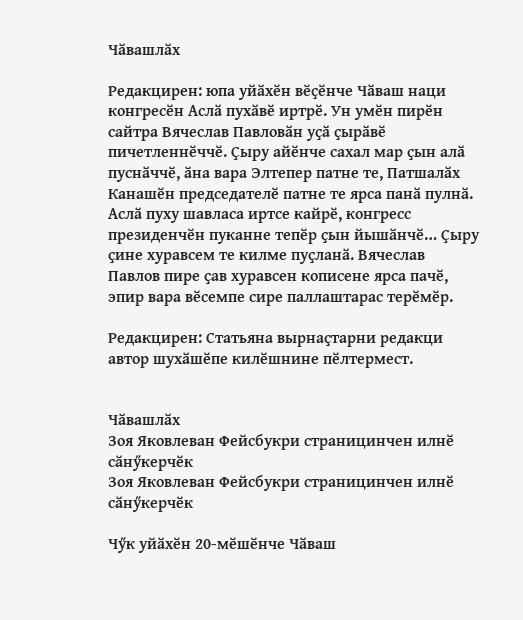Чӑвашлӑх

Редакцирен: юпа уйӑхӗн вӗҫӗнче Чӑваш наци конгресӗн Аслӑ пухӑвӗ иртрӗ. Ун умӗн пирӗн сайтра Вячеслав Павловӑн уҫӑ ҫырӑвӗ пичетленнӗччӗ. Ҫыру айӗнче сахал мар ҫын алӑ пуснӑччӗ, ӑна вара Элтепер патне те, Патшалӑх Канашӗн председателӗ патне те ярса панӑ пулнӑ. Аслӑ пуху шавласа иртсе кайрӗ, конгресс президенчӗн пуканне тепӗр ҫын йышӑнчӗ… Ҫыру ҫине хуравсем те килме пуҫланӑ. Вячеслав Павлов пире ҫав хуравсен кописене ярса пачӗ, эпир вара вӗсемпе сире паллаштарас терӗмӗр.

Редакцирен: Статьяна вырнаҫтарни редакци автор шухӑшӗпе килӗшнине пӗлтермест.


Чӑвашлӑх
Зоя Яковлеван Фейсбукри страницинчен илнӗ сӑнӳкерчӗк
Зоя Яковлеван Фейсбукри страницинчен илнӗ сӑнӳкерчӗк

Чӳк уйӑхӗн 20-мӗшӗнче Чӑваш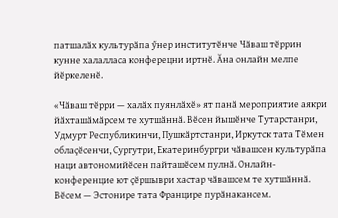патшалӑх культурӑпа ӳнер институтӗнче Чӑваш тӗррин кунне халалласа конферецни иртнӗ. Ӑна онлайн мелпе йӗркеленӗ.

«Чӑваш тӗрри — халӑх пуянлӑхӗ» ят панӑ мероприятие аякри йӑхташӑмӑрсем те хутшӑннӑ. Вӗсен йышӗнче Тутарстанри, Удмурт Республикинчи, Пушкӑртстанри, Иркутск тата Тӗмен облаҫӗсенчи, Сургутри, Екатеринбургри чӑвашсен культурӑпа наци автономийӗсен пайташӗсем пулнӑ. Онлайн-конференцие ют ҫӗршыври хастар чӑвашсем те хутшӑннӑ. Вӗсем — Эстонире тата Францире пурӑнакансем.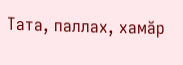Тата, паллах, хамӑр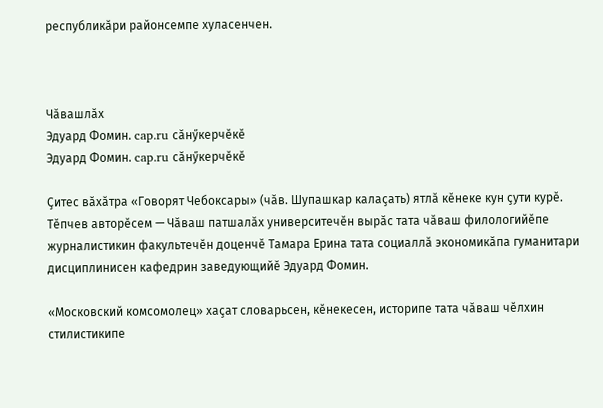республикӑри районсемпе хуласенчен.



Чӑвашлӑх
Эдуард Фомин. cap.ru сӑнӳкерчӗкӗ
Эдуард Фомин. cap.ru сӑнӳкерчӗкӗ

Ҫитес вӑхӑтра «Говорят Чебоксары» (чӑв. Шупашкар калаҫать) ятлӑ кӗнеке кун ҫути курӗ. Тӗпчев авторӗсем — Чӑваш патшалӑх университечӗн вырӑс тата чӑваш филологийӗпе журналистикин факультечӗн доценчӗ Тамара Ерина тата социаллӑ экономикӑпа гуманитари дисциплинисен кафедрин заведующийӗ Эдуард Фомин.

«Московский комсомолец» хаҫат словарьсен, кӗнекесен, историпе тата чӑваш чӗлхин стилистикипе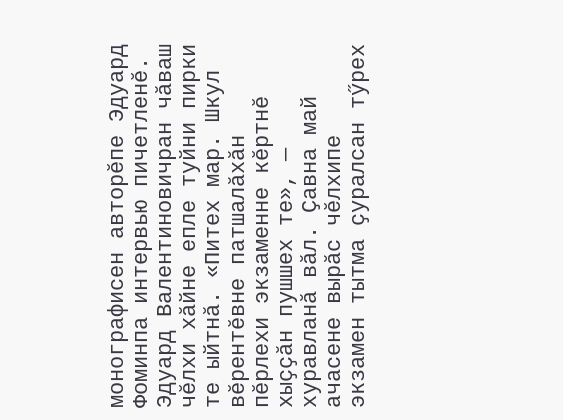монографисен авторӗпе Эдуард Фоминпа интервью пичетленӗ. Эдуард Валентиновичран чӑваш чӗлхи хӑйне епле туйни пирки те ыйтнӑ. «Питех мар. Шкул вӗрентӗвне патшалӑхӑн пӗрлехи экзаменне кӗртнӗ хыҫҫӑн пушшех те», — хуравланӑ вӑл. Ҫавна май ачасене вырӑс чӗлхипе экзамен тытма ҫуралсан тӳрех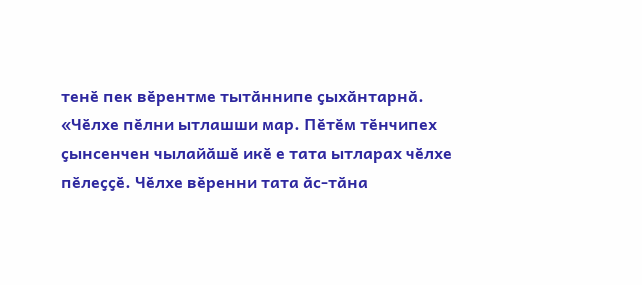тенӗ пек вӗрентме тытӑннипе ҫыхӑнтарнӑ. «Чӗлхе пӗлни ытлашши мар. Пӗтӗм тӗнчипех ҫынсенчен чылайӑшӗ икӗ е тата ытларах чӗлхе пӗлеҫҫӗ. Чӗлхе вӗренни тата ӑс-тӑна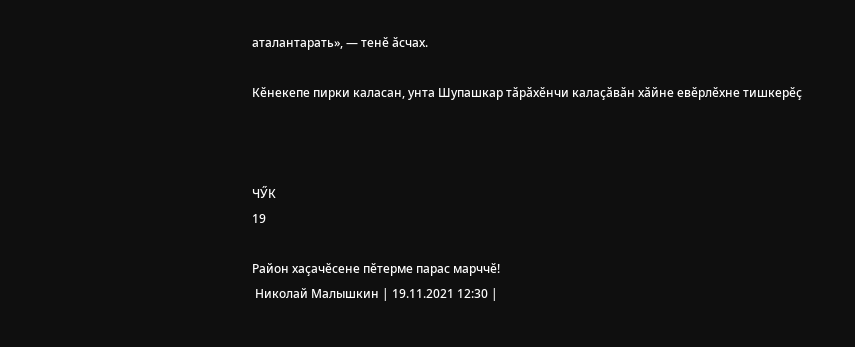аталантарать», — тенӗ ӑсчах.

Кӗнекепе пирки каласан, унта Шупашкар тӑрӑхӗнчи калаҫӑвӑн хӑйне евӗрлӗхне тишкерӗҫ



ЧӲК
19

Район хаҫачӗсене пӗтерме парас марччӗ!
 Николай Малышкин | 19.11.2021 12:30 |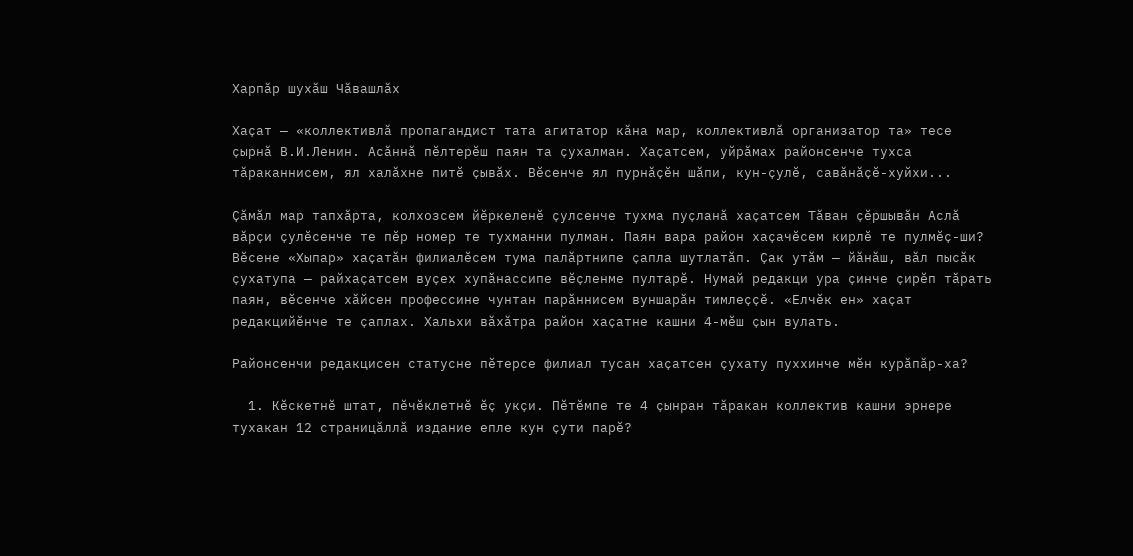Харпӑр шухӑш Чӑвашлӑх

Хаҫат — «коллективлӑ пропагандист тата агитатор кӑна мар, коллективлӑ организатор та» тесе ҫырнӑ В.И.Ленин. Асӑннӑ пӗлтерӗш паян та ҫухалман. Хаҫатсем, уйрӑмах районсенче тухса тӑраканнисем, ял халӑхне питӗ ҫывӑх. Вӗсенче ял пурнӑҫӗн шӑпи, кун-ҫулӗ, савӑнӑҫӗ-хуйхи...

Ҫӑмӑл мар тапхӑрта, колхозсем йӗркеленӗ ҫулсенче тухма пуҫланӑ хаҫатсем Тӑван ҫӗршывӑн Аслӑ вӑрҫи ҫулӗсенче те пӗр номер те тухманни пулман. Паян вара район хаҫачӗсем кирлӗ те пулмӗҫ-ши? Вӗсене «Хыпар» хаҫатӑн филиалӗсем тума палӑртнипе ҫапла шутлатӑп. Ҫак утӑм — йӑнӑш, вӑл пысӑк ҫухатупа — райхаҫатсем вуҫех хупӑнассипе вӗҫленме пултарӗ. Нумай редакци ура ҫинче ҫирӗп тӑрать паян, вӗсенче хӑйсен профессине чунтан парӑннисем вуншарӑн тимлеҫҫӗ. «Елчӗк ен» хаҫат редакцийӗнче те ҫаплах. Хальхи вӑхӑтра район хаҫатне кашни 4-мӗш ҫын вулать.

Районсенчи редакцисен статусне пӗтерсе филиал тусан хаҫатсен ҫухату пуххинче мӗн курӑпӑр-ха?

  1. Кӗскетнӗ штат, пӗчӗклетнӗ ӗҫ укҫи. Пӗтӗмпе те 4 ҫынран тӑракан коллектив кашни эрнере тухакан 12 страницӑллӑ издание епле кун ҫути парӗ?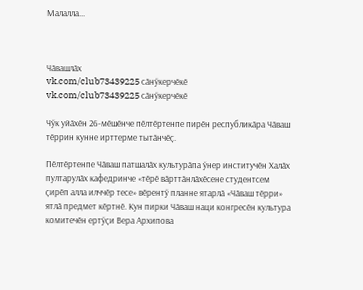Малалла...



Чӑвашлӑх
vk.com/club73439225 сӑнӳкерчӗкӗ
vk.com/club73439225 сӑнӳкерчӗкӗ

Чӳк уйӑхӗн 26-мӗшӗнче пӗлтӗртенпе пирӗн республикӑра Чӑваш тӗррин кунне ирттерме тытӑнчӗҫ.

Пӗлтӗртенпе Чӑваш патшалӑх культурӑпа ӳнер институчӗн Халӑх пултарулӑх кафедринче «тӗрӗ вӑрттӑнлӑхӗсене студентсем ҫирӗп алла илччӗр тесе» вӗрентӳ планне ятарлӑ «Чӑваш тӗрри» ятлӑ предмет кӗртнӗ. Кун пирки Чӑваш наци конгресӗн культура комитечӗн ертӳҫи Вера Архипова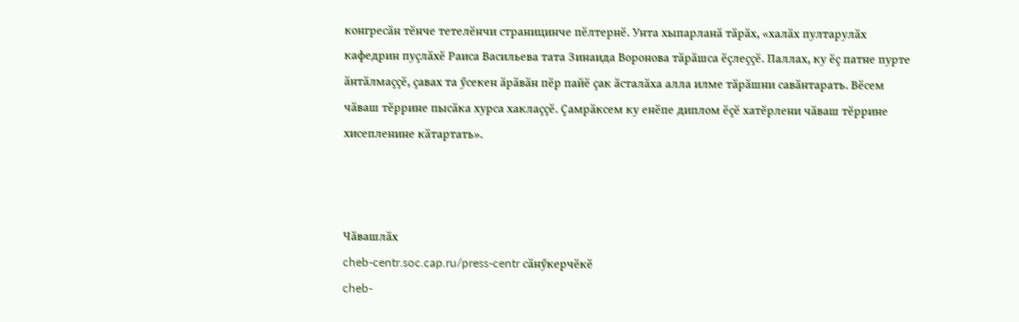конгресӑн тӗнче тетелӗнчи страницинче пӗлтернӗ. Унта хыпарланӑ тӑрӑх, «халӑх пултарулӑх кафедрин пуҫлӑхӗ Раиса Васильева тата Зинаида Воронова тӑрӑшса ӗҫлеҫҫӗ. Паллах, ку ӗҫ патне пурте ӑнтӑлмаҫҫӗ, ҫавах та ӳсекен ӑрӑвӑн пӗр пайӗ ҫак ӑсталӑха алла илме тӑрӑшни савӑнтарать. Вӗсем чӑваш тӗррине пысӑка хурса хаклаҫҫӗ. Ҫамрӑксем ку енӗпе диплом ӗҫӗ хатӗрлени чӑваш тӗррине хисепленине кӑтартать».



Чӑвашлӑх
cheb-centr.soc.cap.ru/press-centr сӑнӳкерчӗкӗ
cheb-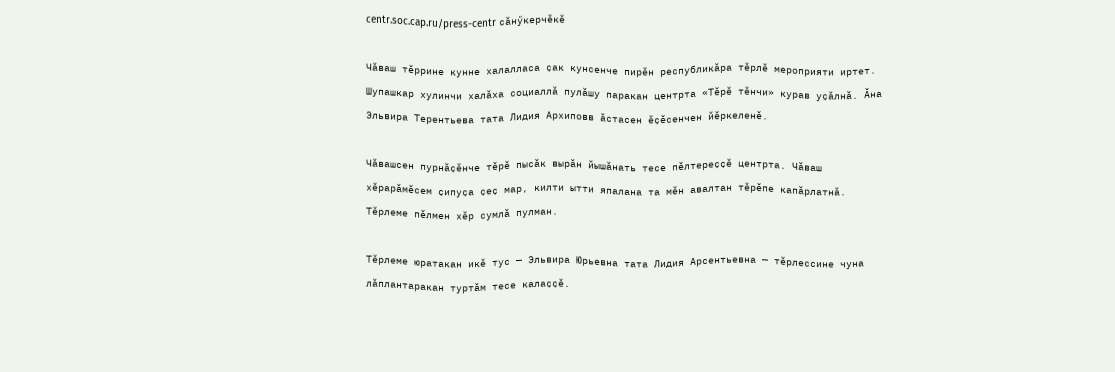centr.soc.cap.ru/press-centr сӑнӳкерчӗкӗ

Чӑваш тӗррине кунне халалласа ҫак кунсенче пирӗн республикӑра тӗрлӗ мероприяти иртет. Шупашкар хулинчи халӑха социаллӑ пулӑшу паракан центрта «Тӗрӗ тӗнчи» курав уҫӑлнӑ. Ӑна Эльвира Терентьева тата Лидия Архиповв ӑстасен ӗҫӗсенчен йӗркеленӗ.

Чӑвашсен пурнӑҫӗнче тӗрӗ пысӑк вырӑн йышӑнать тесе пӗлтереҫҫӗ центрта. Чӑваш хӗрарӑмӗсем ҫипуҫа ҫеҫ мар, килти ытти япалана та мӗн авалтан тӗрӗпе капӑрлатнӑ. Тӗрлеме пӗлмен хӗр сумлӑ пулман.

Тӗрлеме юратакан икӗ тус — Эльвира Юрьевна тата Лидия Арсентьевна — тӗрлессине чуна лӑплантаракан туртӑм тесе калаҫҫӗ.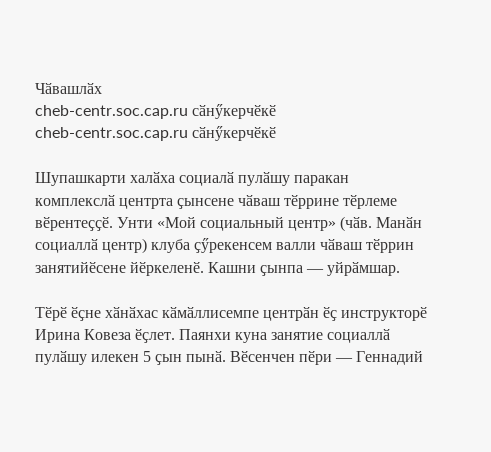Чӑвашлӑх
cheb-centr.soc.cap.ru сӑнӳкерчӗкӗ
cheb-centr.soc.cap.ru сӑнӳкерчӗкӗ

Шупашкарти халӑха социалӑ пулӑшу паракан комплекслӑ центрта ҫынсене чӑваш тӗррине тӗрлеме вӗрентеҫҫӗ. Унти «Мой социальный центр» (чӑв. Манӑн социаллӑ центр) клуба ҫӳрекенсем валли чӑваш тӗррин занятийӗсене йӗркеленӗ. Кашни ҫынпа — уйрӑмшар.

Тӗрӗ ӗҫне хӑнӑхас кӑмӑллисемпе центрӑн ӗҫ инструкторӗ Ирина Ковеза ӗҫлет. Паянхи куна занятие социаллӑ пулӑшу илекен 5 ҫын пынӑ. Вӗсенчен пӗри — Геннадий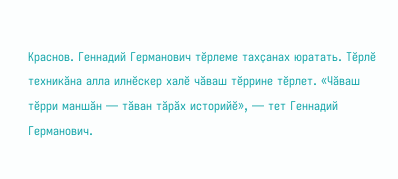Краснов. Геннадий Германович тӗрлеме тахҫанах юратать. Тӗрлӗ техникӑна алла илнӗскер халӗ чӑваш тӗррине тӗрлет. «Чӑваш тӗрри маншӑн — тӑван тӑрӑх историйӗ», — тет Геннадий Германович.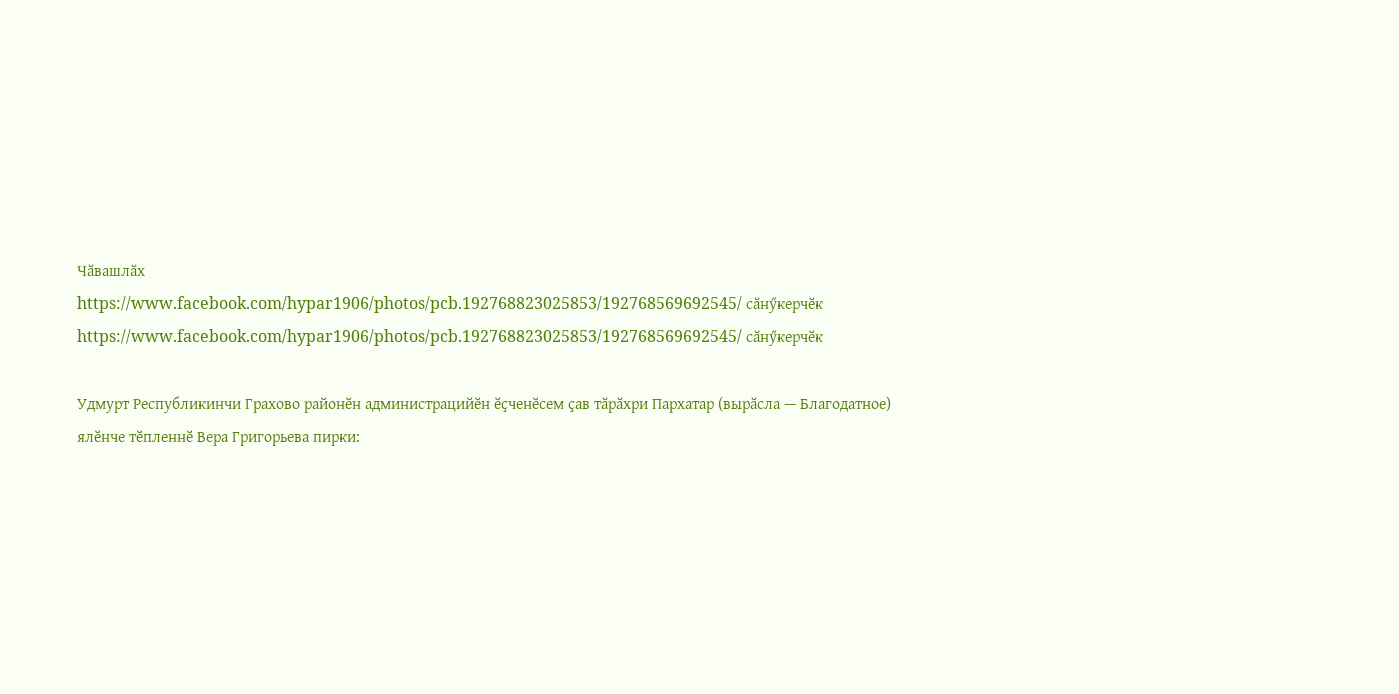Чӑвашлӑх
https://www.facebook.com/hypar1906/photos/pcb.192768823025853/192768569692545/ сӑнӳкерчӗк
https://www.facebook.com/hypar1906/photos/pcb.192768823025853/192768569692545/ сӑнӳкерчӗк

Удмурт Республикинчи Грахово районӗн администрацийӗн ӗҫченӗсем ҫав тӑрӑхри Пархатар (вырӑсла — Благодатное) ялӗнче тӗпленнӗ Вера Григорьева пирки: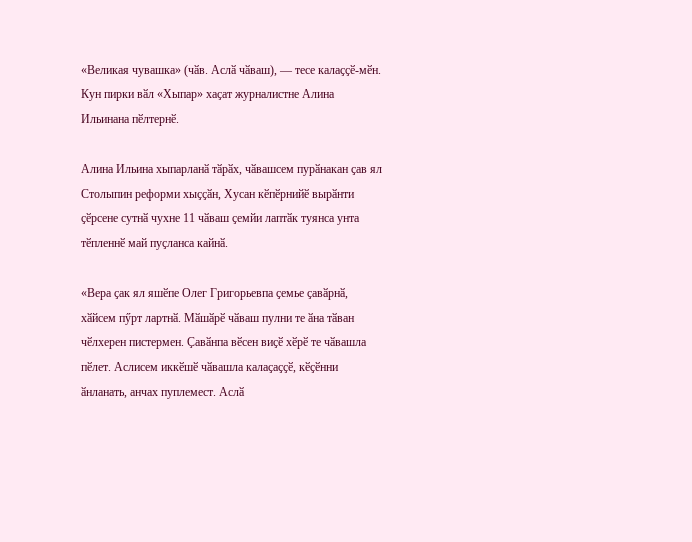«Великая чувашка» (чӑв. Аслӑ чӑваш), — тесе калаҫҫӗ-мӗн. Кун пирки вӑл «Хыпар» хаҫат журналистне Алина Ильинана пӗлтернӗ.

Алина Ильина хыпарланӑ тӑрӑх, чӑвашсем пурӑнакан ҫав ял Столыпин реформи хыҫҫӑн, Хусан кӗпӗрнийӗ вырӑнти ҫӗрсене сутнӑ чухне 11 чӑваш ҫемйи лаптӑк туянса унта тӗпленнӗ май пуҫланса кайнӑ.

«Вера ҫак ял яшӗпе Олег Григорьевпа ҫемье ҫавӑрнӑ, хӑйсем пӳрт лартнӑ. Мӑшӑрӗ чӑваш пулни те ӑна тӑван чӗлхерен пистермен. Ҫавӑнпа вӗсен виҫӗ хӗрӗ те чӑвашла пӗлет. Аслисем иккӗшӗ чӑвашла калаҫаҫҫӗ, кӗҫӗнни ӑнланать, анчах пуплемест. Аслӑ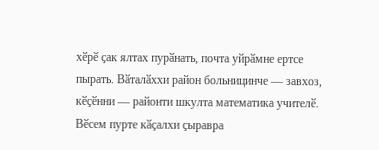хӗрӗ ҫак ялтах пурӑнать, почта уйрӑмне ертсе пырать. Вӑталӑххи район больницинче — завхоз, кӗҫӗнни — районти шкулта математика учителӗ. Вӗсем пурте кӑҫалхи ҫыравра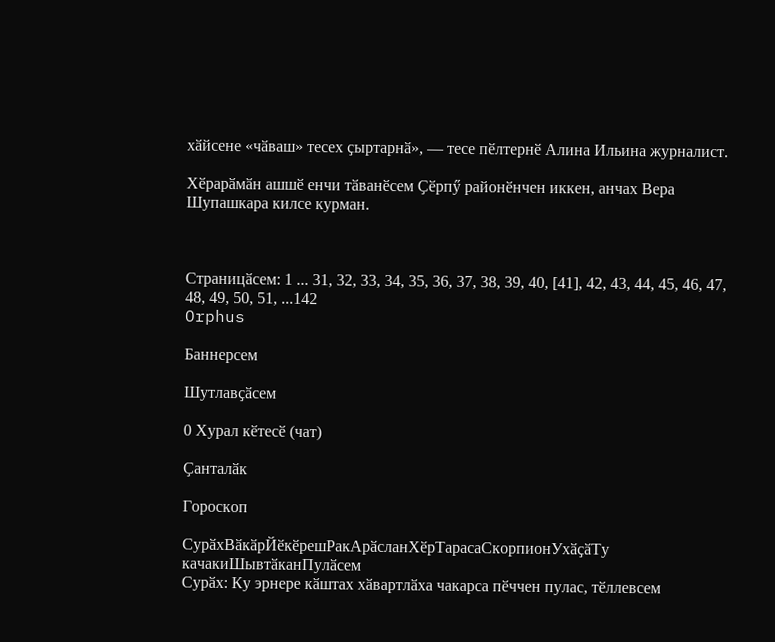хӑйсене «чӑваш» тесех ҫыртарнӑ», — тесе пӗлтернӗ Алина Ильина журналист.

Хӗрарӑмӑн ашшӗ енчи тӑванӗсем Ҫӗрпӳ районӗнчен иккен, анчах Вера Шупашкара килсе курман.



Страницӑсем: 1 ... 31, 32, 33, 34, 35, 36, 37, 38, 39, 40, [41], 42, 43, 44, 45, 46, 47, 48, 49, 50, 51, ...142
Orphus

Баннерсем

Шутлавҫӑсем

0 Хурал кӗтесӗ (чат)

Ҫанталӑк

Гороскоп

СурӑхВӑкӑрЙӗкӗрешРакАрӑсланХӗрТарасаСкорпионУхӑҫӑТу качакиШывтӑканПулӑсем
Сурӑх: Ку эрнере кӑштах хӑвартлӑха чакарса пӗччен пулас, тӗллевсем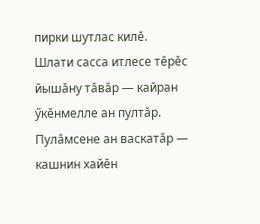пирки шутлас килӗ. Шлати сасса итлесе тӗрӗс йышӑну тӑвӑр — кайран ӳкӗнмелле ан пултӑр. Пулӑмсене ан васкатӑр — кашнин хайӗн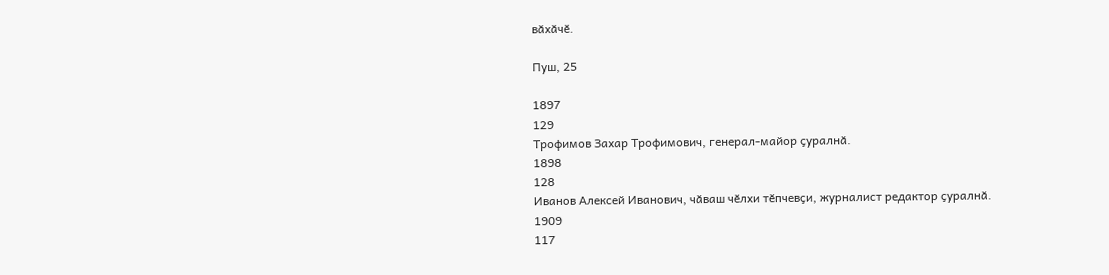вӑхӑчӗ.

Пуш, 25

1897
129
Трофимов Захар Трофимович, генерал-майор ҫуралнӑ.
1898
128
Иванов Алексей Иванович, чӑваш чӗлхи тӗпчевҫи, журналист редактор ҫуралнӑ.
1909
117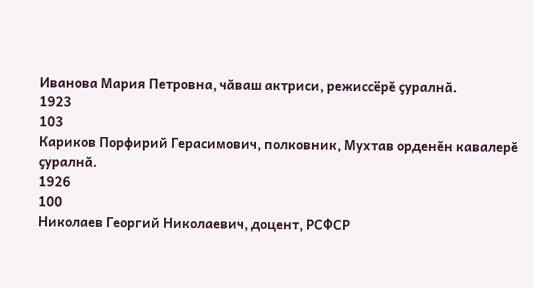Иванова Мария Петровна, чӑваш актриси, режиссёрӗ ҫуралнӑ.
1923
103
Кариков Порфирий Герасимович, полковник, Мухтав орденӗн кавалерӗ ҫуралнӑ.
1926
100
Николаев Георгий Николаевич, доцент, РСФСР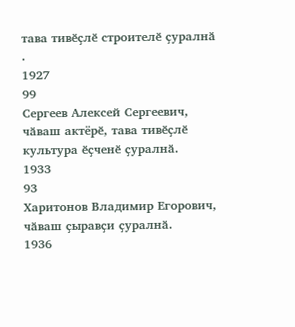тава тивӗҫлӗ строителӗ ҫуралнӑ .
1927
99
Сергеев Алексей Сергеевич, чӑваш актёрӗ, тава тивӗҫлӗ культура ӗҫченӗ ҫуралнӑ.
1933
93
Харитонов Владимир Eгорович, чӑваш ҫыравҫи ҫуралнӑ.
1936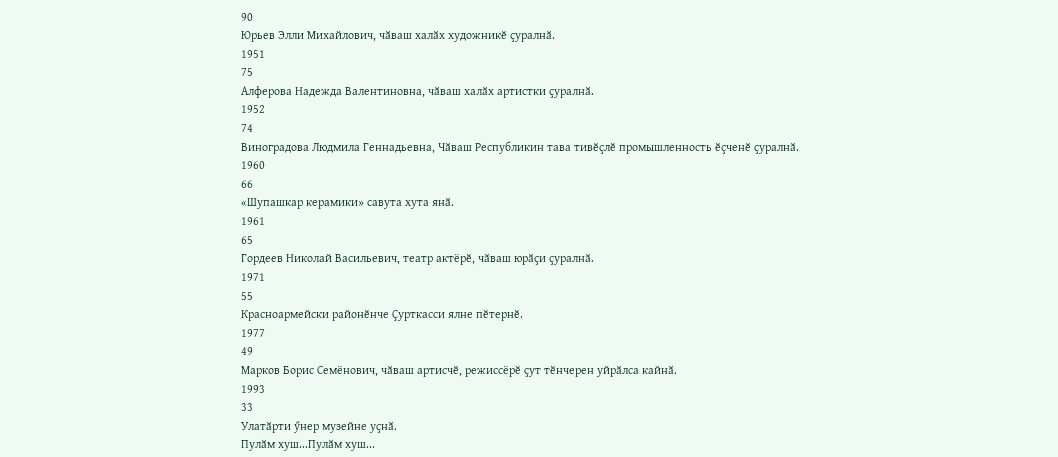90
Юрьев Элли Михайлович, чӑваш халӑх художникӗ ҫуралнӑ.
1951
75
Алферова Надежда Валентиновна, чӑваш халӑх артистки ҫуралнӑ.
1952
74
Виноградова Людмила Геннадьевна, Чӑваш Республикин тава тивӗҫлӗ промышленность ӗҫченӗ ҫуралнӑ.
1960
66
«Шупашкар керамики» савута хута янӑ.
1961
65
Гордеев Николай Васильевич, театр актёрӗ, чӑваш юрӑҫи ҫуралнӑ.
1971
55
Красноармейски районӗнче Ҫурткасси ялне пӗтернӗ.
1977
49
Марков Борис Семёнович, чӑваш артисчӗ, режиссёрӗ ҫут тӗнчерен уйрӑлса кайнӑ.
1993
33
Улатӑрти ӳнер музейне уҫнӑ.
Пулӑм хуш...Пулӑм хуш...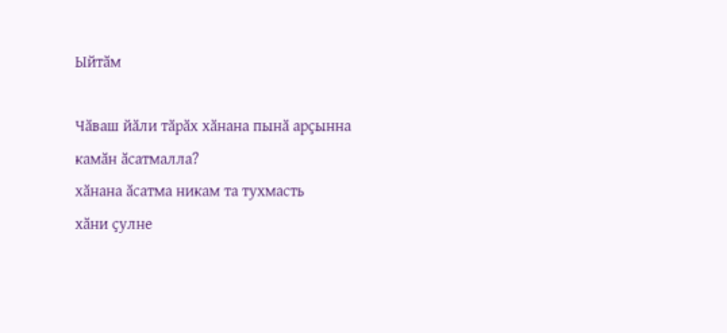Ыйтӑм

Чӑваш йӑли тӑрӑх хӑнана пынӑ арҫынна камӑн ӑсатмалла?
хӑнана ӑсатма никам та тухмасть
хӑни ҫулне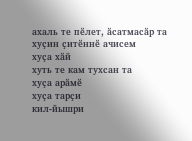ахаль те пӗлет, ӑсатмасӑр та
хуҫин ҫитӗннӗ ачисем
хуҫа хӑй
хуть те кам тухсан та
хуҫа арӑмӗ
хуҫа тарҫи
кил-йышри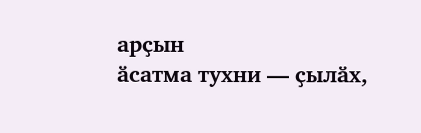арҫын
ӑсатма тухни — ҫылӑх,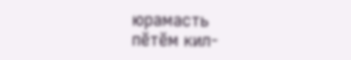юрамасть
пӗтӗм кил-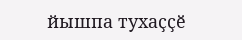йышпа тухаҫҫӗ